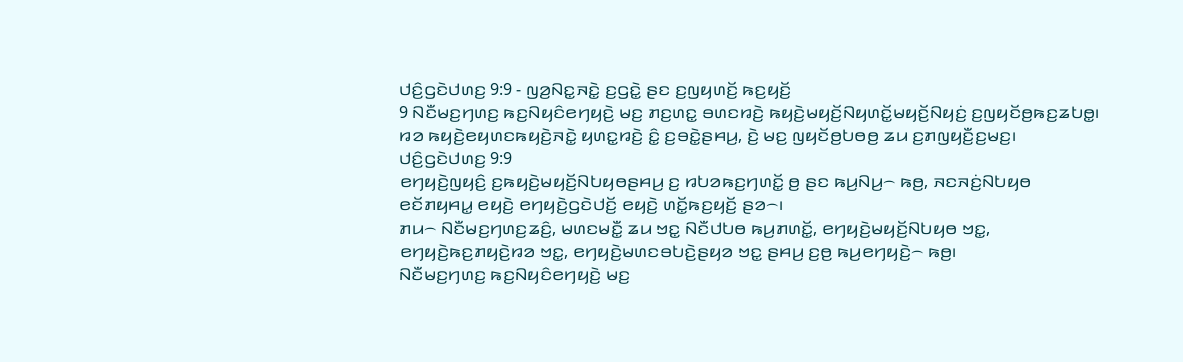ꤓꤢꤨ꤬ꤞꤢꤧꤓꤛꤢ꤬ 9:9 - ꤜꤤ꤬ꤡꤢ꤭ꤏꤢꤧ꤭ ꤢ꤬ꤞꤢꤧ꤭ ꤔꤢ ꤢ꤬ꤜꤟꤛꤢꤩ꤬ ꤒꤢ꤬ꤟꤢꤩ꤬
9 ꤡꤢꤪꤗꤢ꤬ꤚꤛꤢ꤬ ꤒꤢ꤬ꤡꤟꤢꤨꤕꤚꤟꤢꤧ꤬ ꤗꤢ꤬ ꤊꤢ꤬ꤛꤢ꤭ ꤋꤛꤢꤙꤢꤧ꤬ ꤒꤟꤢꤧ꤬ꤗꤟꤢꤩ꤬ꤡꤟꤛꤢꤩ꤭ꤗꤟꤢꤩ꤬ꤡꤟꤢꤦ꤬ ꤢ꤬ꤜꤟꤢꤩꤥ꤬ꤒꤢ꤬ꤘꤝꤥ꤭꤯ ꤙꤤ ꤒꤟꤢꤧ꤬ꤕꤟꤛꤢꤒꤟꤢꤧ꤬ꤏꤢꤧ꤭ ꤟꤛꤢ꤭ꤙꤢꤧ꤬ ꤢꤨ꤭ ꤢ꤬ꤋꤢꤧ꤭ꤔꤌꤣ꤬, ꤢꤧ꤬ ꤗꤢ꤬ ꤜꤟꤢꤩꤥ꤬ꤝꤥꤥ꤬ ꤘꤣ ꤢ꤬ꤊꤜꤟꤢꤪ꤬ꤢ꤬ꤗꤢ꤬꤯
ꤓꤢꤨ꤬ꤞꤢꤧꤓꤛꤢ꤬ 9:9
ꤕꤚꤟꤢꤧ꤬ꤜꤟꤢꤨ꤬ ꤢ꤬ꤒꤟꤢꤧ꤬ꤗꤟꤢꤩ꤬ꤡꤝꤟꤥꤔꤌꤣ꤬ ꤢ꤬ ꤙꤝꤤꤒꤢ꤬ꤚꤛꤢꤩ꤭ ꤥ꤬ ꤔꤢ ꤒꤣ꤬ꤡꤣ꤬꤮ ꤒꤥ꤬, ꤏꤢꤏꤢꤦ꤬ꤡꤝꤟꤥ ꤕꤢꤩꤊꤟꤌꤣ꤭ ꤕꤟꤢꤧ꤬ ꤕꤚꤟꤢꤧ꤬ꤞꤢꤧꤓꤢꤩ꤬ ꤕꤟꤢꤧ꤬ ꤛꤢꤩ꤭ꤒꤢ꤬ꤟꤢꤩ꤬ ꤔꤤ꤮꤯
ꤊꤣ꤮ ꤡꤢꤪꤗꤢ꤬ꤚꤛꤢ꤬ꤘꤢꤨ꤬, ꤗꤛꤢꤗꤢꤪ꤭ ꤘꤣ ꤠꤢ꤭ ꤡꤢꤪꤓꤝꤥ ꤒꤣ꤬ꤊꤛꤢꤩ꤭, ꤕꤚꤟꤢꤧ꤬ꤗꤟꤢꤩ꤬ꤡꤝꤟꤥ ꤠꤢ꤭, ꤕꤚꤟꤢꤧ꤬ꤒꤢ꤬ꤊꤟꤢꤧ꤬ꤙꤤ ꤠꤢ꤭, ꤕꤚꤟꤢꤧ꤬ꤗꤛꤢꤋꤝꤢꤧ꤬ꤔꤟꤤ ꤠꤢ꤭ ꤔꤌꤣ꤬ ꤢ꤬ꤥ꤬ ꤒꤣ꤬ꤕꤚꤟꤢꤧ꤬꤮ ꤒꤥ꤬꤯
ꤡꤢꤪꤗꤢ꤬ꤚꤛꤢ꤬ ꤒꤢ꤬ꤡꤟꤢꤨꤕꤚꤟꤢꤧ꤬ ꤗꤢ꤬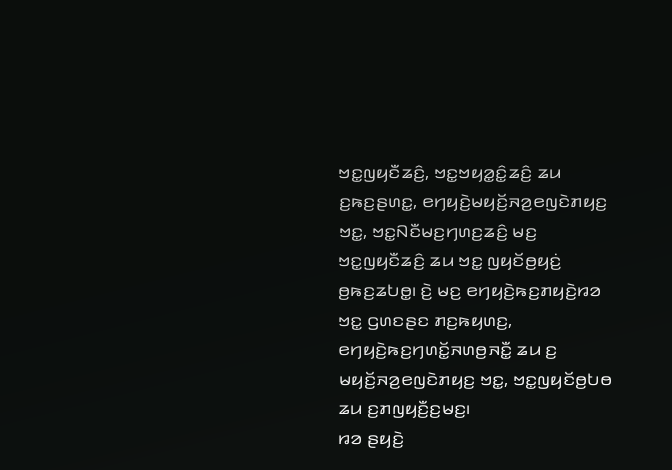ꤠꤢ꤭ꤜꤟꤢꤪꤘꤢꤨ꤬, ꤠꤢ꤭ꤠꤟꤤ꤭ꤢꤨ꤭ꤘꤢꤨ꤬ ꤘꤣ ꤢ꤬ꤒꤢ꤬ꤔꤛꤢ꤭, ꤕꤚꤟꤢꤧ꤬ꤗꤟꤢꤩ꤬ꤏꤤ꤬ꤕꤜꤢꤧꤊꤟꤢ꤬ ꤠꤢ꤭, ꤠꤢ꤭ꤡꤢꤪꤗꤢ꤬ꤚꤛꤢ꤬ꤘꤢꤨ꤬ ꤗꤢ꤬ ꤠꤢ꤭ꤜꤟꤢꤪꤘꤢꤨ꤬ ꤘꤣ ꤠꤢ꤭ ꤜꤟꤢꤩꤥ꤬ꤟꤢꤦ꤬ ꤥ꤬ꤒꤢ꤬ꤘꤝꤥ꤭꤯ ꤢꤧ꤬ ꤗꤢ꤬ ꤕꤚꤟꤢꤧ꤬ꤒꤢ꤬ꤊꤟꤢꤧ꤬ꤙꤤ ꤠꤢ꤭ ꤞꤛꤢꤔꤢ ꤊꤢ꤬ꤒꤟꤛꤢ꤬, ꤕꤚꤟꤢꤧ꤬ꤒꤢ꤬ꤚꤛꤢꤩ꤭ꤏꤛꤥ꤬ꤏꤢꤪ꤭ ꤘꤣ ꤢ꤬ ꤗꤟꤢꤩ꤬ꤏꤤ꤬ꤕꤜꤢꤧꤊꤟꤢ꤬ ꤠꤢ꤭, ꤠꤢ꤭ꤜꤟꤢꤩꤥ꤬ꤝꤥ ꤘꤣ ꤢ꤬ꤊꤜꤟꤢꤪ꤬ꤢ꤬ꤗꤢ꤬꤯
ꤙꤤ ꤔꤟꤢꤧ꤬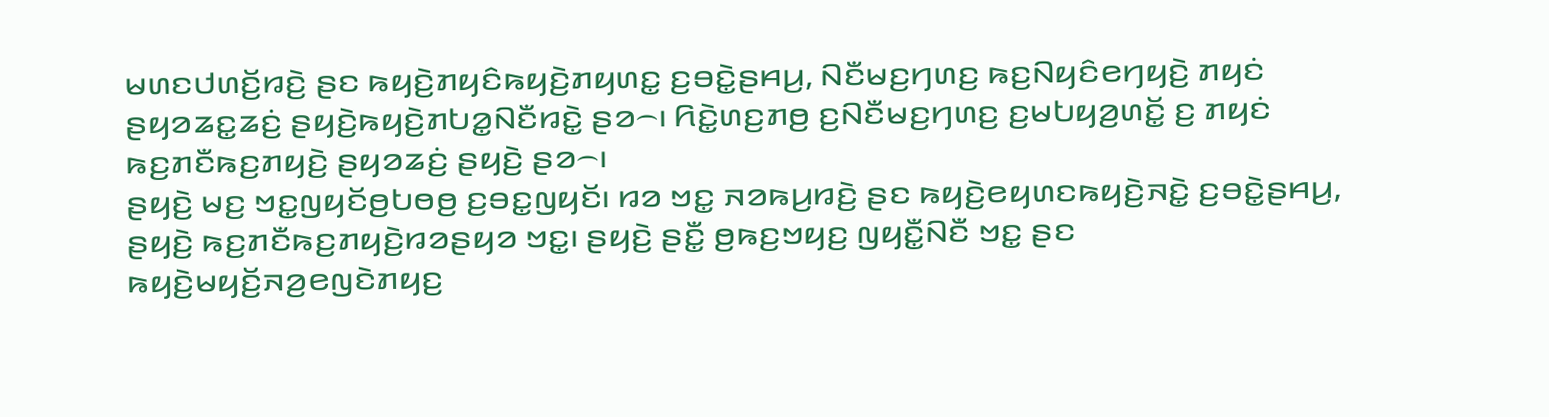ꤗꤛꤢꤓꤛꤢꤩ꤬ꤙꤢꤧ꤬ ꤔꤢ ꤒꤟꤢꤧ꤬ꤊꤟꤢꤨꤒꤟꤢꤧ꤬ꤊꤟꤛꤢ꤭ ꤢ꤬ꤋꤢꤧ꤭ꤔꤌꤣ꤬, ꤡꤢꤪꤗꤢ꤬ꤚꤛꤢ꤬ ꤒꤢ꤬ꤡꤟꤢꤨꤕꤚꤟꤢꤧ꤬ ꤊꤟꤢꤦ ꤔꤟꤤꤘꤢ꤭ꤘꤢꤦ꤬ ꤔꤟꤢꤧ꤬ꤒꤟꤢꤧ꤬ꤊꤝꤤ꤭ꤡꤢꤪꤙꤢꤧ꤭ ꤔꤤ꤮꤯ ꤖꤢꤧ꤭ꤛꤢ꤬ꤊꤥ꤬ ꤢ꤬ꤡꤢꤪꤗꤢ꤬ꤚꤛꤢ꤬ ꤢ꤬ꤗꤝꤟꤤ꤬ꤛꤢꤩ꤭ ꤢ꤬ ꤊꤟꤢꤦ ꤒꤢ꤬ꤊꤢꤪꤒꤢ꤬ꤊꤟꤢꤧ꤬ ꤔꤟꤤꤘꤢꤦ꤬ ꤔꤟꤢꤧ꤬ ꤔꤤ꤮꤯
ꤔꤟꤢꤧ꤬ ꤗꤢ꤬ ꤠꤢ꤭ꤜꤟꤢꤩꤥ꤬ꤝꤥꤥ꤬ ꤢ꤬ꤋꤢ꤭ꤜꤟꤢꤩ꤯ ꤙꤤ ꤠꤢ꤭ ꤏꤤꤒꤣ꤬ꤙꤢꤧ꤬ ꤔꤢ ꤒꤟꤢꤧ꤬ꤕꤟꤛꤢꤒꤟꤢꤧ꤬ꤏꤢꤧ꤭ ꤢ꤬ꤋꤢꤧ꤭ꤔꤌꤣ꤬, ꤔꤟꤢꤧ꤬ ꤒꤢ꤬ꤊꤢꤪꤒꤢ꤬ꤊꤟꤢꤧ꤬ꤙꤤꤔꤟꤤ ꤠꤢ꤭꤯ ꤔꤟꤢꤧ꤬ ꤔꤢꤪ꤭ ꤥ꤬ꤒꤢ꤬ꤠꤟꤢ꤬ ꤜꤟꤢꤪ꤭ꤡꤢꤪ ꤠꤢ꤭ ꤔꤢ ꤒꤟꤢꤧ꤬ꤗꤟꤢꤩ꤬ꤏꤤ꤬ꤕꤜꤢꤧꤊꤟꤢ꤬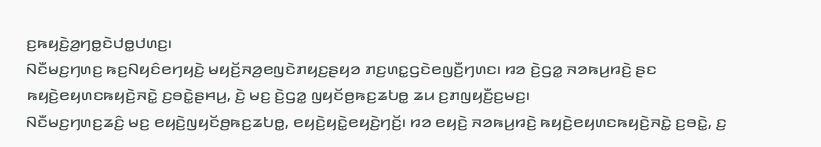ꤢ꤬ꤒꤟꤢꤧ꤬ꤤ꤬ꤚꤥ꤭ꤢꤧꤓꤥ꤭ꤓꤛꤢ꤬꤯
ꤡꤢꤪꤗꤢ꤬ꤚꤛꤢ꤬ ꤒꤢ꤬ꤡꤟꤢꤨꤕꤚꤟꤢꤧ꤬ ꤗꤟꤢꤩ꤬ꤏꤤ꤬ꤕꤜꤢꤧꤊꤟꤢ꤬ꤔꤟꤤ ꤊꤢ꤬ꤛꤢ꤭ꤞꤢꤧꤕꤜꤢꤪ꤬ꤚꤛꤢ꤯ ꤙꤤ ꤢꤧ꤬ꤞꤤ꤭ ꤏꤤꤒꤣ꤬ꤙꤢꤧ꤬ ꤔꤢ ꤒꤟꤢꤧ꤬ꤕꤟꤛꤢꤒꤟꤢꤧ꤬ꤏꤢꤧ꤭ ꤢ꤬ꤋꤢꤧ꤭ꤔꤌꤣ꤬, ꤢꤧ꤬ ꤗꤢ꤬ ꤢꤧ꤬ꤞꤤ꤭ ꤜꤟꤢꤩꤥ꤬ꤒꤢ꤬ꤘꤝꤥ꤭ ꤘꤣ ꤢ꤬ꤊꤜꤟꤢꤪ꤬ꤢ꤬ꤗꤢ꤬꤯
ꤡꤢꤪꤗꤢ꤬ꤚꤛꤢ꤬ꤘꤢꤨ꤬ ꤗꤢ꤬ ꤕꤟꤢꤧ꤬ꤜꤟꤢꤩꤥ꤬ꤒꤢ꤬ꤘꤝꤥ꤭, ꤕꤟꤢꤧ꤬ꤟꤢꤧ꤭ꤕꤟꤢꤧ꤬ꤚꤢꤩ꤬꤯ ꤙꤤ ꤕꤟꤢꤧ꤬ ꤏꤤꤒꤣ꤬ꤙꤢꤧ꤬ ꤒꤟꤢꤧ꤬ꤕꤟꤛꤢꤒꤟꤢꤧ꤬ꤏꤢꤧ꤭ ꤢ꤬ꤋꤢꤧ꤭, ꤢ꤬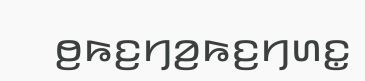ꤥ꤬ꤒꤢ꤬ꤚꤤ꤬ꤒꤢ꤬ꤚꤛꤢ꤭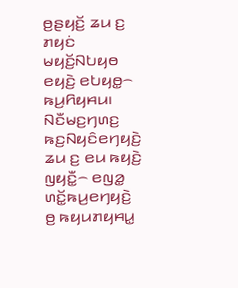ꤥ꤬ꤔꤟꤢꤩ꤬ ꤘꤣ ꤢ꤬ ꤊꤟꤢꤦ ꤗꤟꤢꤩ꤬ꤡꤝꤟꤥ ꤕꤟꤢꤧ꤬ ꤕꤝꤟꤥ꤭꤮ ꤒꤣ꤬ꤖꤟꤌꤣ꤯
ꤡꤢꤪꤗꤢ꤬ꤚꤛꤢ꤬ ꤒꤢ꤬ꤡꤟꤢꤨꤕꤚꤟꤢꤧ꤬ ꤘꤣ ꤢ꤬ ꤕꤣ ꤒꤟꤢꤧ꤬ ꤜꤟꤢꤪ꤭꤮ ꤕꤜꤤ꤭ ꤛꤢꤩ꤭ꤒꤣ꤬ꤕꤚꤟꤢꤧ꤬ ꤥ꤬ ꤒꤟꤣꤊꤟꤌꤣ꤭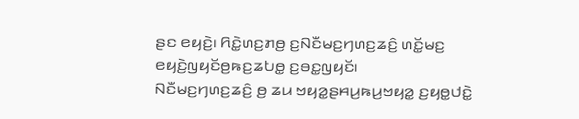ꤔꤢ ꤕꤟꤢꤧ꤬꤯ ꤖꤢꤧ꤭ꤛꤢ꤬ꤊꤥ꤬ ꤢ꤬ꤡꤢꤪꤗꤢ꤬ꤚꤛꤢ꤬ꤘꤢꤨ꤬ ꤛꤢꤩ꤭ꤗꤢ꤬ ꤕꤟꤢꤧ꤬ꤜꤟꤢꤩꤥ꤬ꤒꤢ꤬ꤘꤝꤥ꤭ ꤢ꤬ꤋꤢ꤭ꤜꤟꤢꤩ꤯
ꤡꤢꤪꤗꤢ꤬ꤚꤛꤢ꤬ꤘꤢꤨ꤬ ꤥ꤬ ꤘꤣ ꤠꤟꤤ꤭ꤔꤌꤣ꤬ꤒꤣ꤬ꤠꤟꤤ꤭ ꤢ꤬ꤟꤥ꤭ꤓꤢꤧ꤭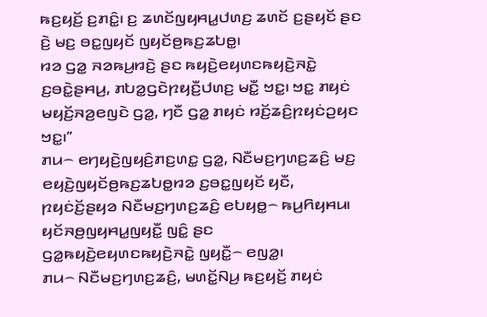ꤒꤢ꤬ꤟꤢꤩ꤬ ꤢ꤬ꤊꤢꤨ꤭꤯ ꤢ꤬ ꤘꤛꤢꤩꤜꤟꤌꤣ꤭ꤓꤛꤢ꤬ ꤘꤛꤢꤩ ꤢ꤬ꤔꤟꤢꤩ ꤔꤢ ꤢꤧ꤬ ꤗꤢ꤬ ꤋꤢ꤭ꤜꤟꤢꤩ ꤜꤟꤢꤩꤥ꤬ꤒꤢ꤬ꤘꤝꤥ꤭꤯
ꤙꤤ ꤞꤤ꤭ ꤏꤤꤒꤣ꤬ꤙꤢꤧ꤬ ꤔꤢ ꤒꤟꤢꤧ꤬ꤕꤟꤛꤢꤒꤟꤢꤧ꤬ꤏꤢꤧ꤭ ꤢ꤬ꤋꤢꤧ꤭ꤔꤌꤣ꤬, ꤊꤝꤤ꤭ꤞꤢꤧꤐꤟꤢꤪ꤬ꤓꤛꤢ꤬ ꤗꤢꤪ꤭ ꤠꤢ꤭꤯ ꤠꤢ꤭ ꤊꤟꤢꤦ ꤗꤟꤢꤩ꤬ꤏꤤ꤬ꤕꤜꤢꤧ ꤞꤤ꤭, ꤚꤢꤪ ꤞꤤ꤭ ꤊꤟꤢꤦ ꤙꤢꤩ꤬ꤘꤢꤨ꤬ꤐꤟꤢꤦꤑꤟꤢ ꤠꤢ꤭꤯”
ꤊꤣ꤮ ꤕꤚꤟꤢꤧ꤬ꤜꤟꤢꤨ꤬ꤊꤢ꤬ꤛꤢ꤭ ꤞꤤ꤭, ꤡꤢꤪꤗꤢ꤬ꤚꤛꤢ꤬ꤘꤢꤨ꤬ ꤗꤢ꤬ ꤕꤟꤢꤧ꤬ꤜꤟꤢꤩꤥ꤬ꤒꤢ꤬ꤘꤝꤥ꤭ꤙꤤ ꤢ꤬ꤋꤢ꤭ꤜꤟꤢꤩ ꤟꤢꤪ, ꤐꤟꤢꤦꤢꤩ꤬ꤔꤟꤤ ꤡꤢꤪꤗꤢ꤬ꤚꤛꤢ꤬ꤘꤢꤨ꤬ ꤕꤝꤟꤥ꤭꤮ ꤒꤣ꤬ꤖꤟꤌꤣ꤯ ꤟꤢꤩꤏꤥ꤬ꤜꤟꤌꤣ꤭ꤜꤟꤢꤪ꤭ ꤜꤢꤨ꤭ ꤔꤢ ꤞꤤ꤭ꤒꤟꤢꤧ꤬ꤕꤟꤛꤢꤒꤟꤢꤧ꤬ꤏꤢꤧ꤭ ꤜꤟꤢꤪ꤭꤮ ꤕꤜꤤ꤭꤯
ꤊꤣ꤮ ꤡꤢꤪꤗꤢ꤬ꤚꤛꤢ꤬ꤘꤢꤨ꤬, ꤗꤛꤢꤩ꤭ꤡꤣ꤬ ꤒꤢ꤬ꤟꤢꤩ꤬ ꤊꤟꤢꤦ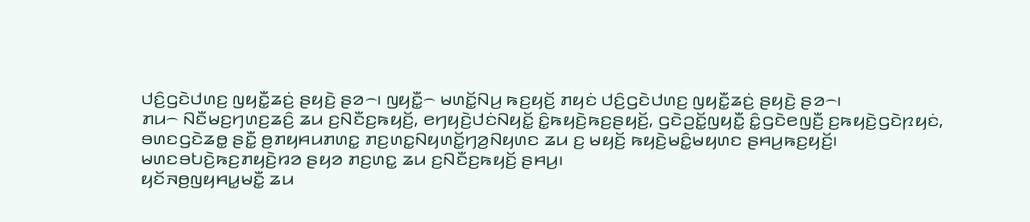ꤓꤢꤨ꤬ꤞꤢꤧꤓꤛꤢ꤬ ꤜꤟꤢꤪ꤭ꤘꤢꤦ꤬ ꤔꤟꤢꤧ꤬ ꤔꤤ꤮꤯ ꤜꤟꤢꤪ꤭꤮ ꤗꤛꤢꤩ꤭ꤡꤣ꤬ ꤒꤢ꤬ꤟꤢꤩ꤬ ꤊꤟꤢꤦ ꤓꤢꤨ꤬ꤞꤢꤧꤓꤛꤢ꤬ ꤜꤟꤢꤪ꤭ꤘꤢꤦ꤬ ꤔꤟꤢꤧ꤬ ꤔꤤ꤮꤯
ꤊꤣ꤮ ꤡꤢꤪꤗꤢ꤬ꤚꤛꤢ꤬ꤘꤢꤨ꤬ ꤘꤣ ꤢ꤬ꤡꤢꤪꤢ꤬ꤒꤟꤢꤩ꤬, ꤕꤚꤟꤢꤧ꤬ꤓꤢꤦꤡꤟꤢꤩ꤭ ꤢꤨ꤭ꤒꤟꤢꤧ꤬ꤒꤢ꤬ꤔꤟꤢꤩ꤬, ꤞꤢꤧꤑꤢꤩ꤭ꤜꤟꤢꤪ꤭ ꤢꤨ꤭ꤞꤢꤧꤕꤜꤢꤪ꤬ ꤢ꤬ꤒꤟꤢꤧ꤬ꤞꤢꤧꤐꤟꤢꤦ, ꤋꤛꤢꤞꤢꤧꤘꤥ꤭ ꤔꤢꤪ꤭ ꤥ꤬ꤊꤟꤌꤣꤊꤛꤢ꤭ ꤊꤢ꤬ꤛꤢ꤭ꤡꤟꤛꤢꤩ꤭ꤚꤤ꤬ꤡꤟꤛꤢ ꤘꤣ ꤢ꤬ ꤗꤟꤢꤩ꤬ ꤒꤟꤢꤧ꤬ꤗꤢꤨ꤭ꤗꤟꤛꤢ ꤔꤌꤣ꤬ꤒꤢ꤬ꤟꤢꤩ꤬꤯ ꤗꤛꤢꤋꤝꤢꤧ꤬ꤒꤢ꤬ꤊꤟꤢꤧ꤬ꤙꤤ ꤔꤟꤤ ꤊꤢ꤬ꤛꤢ꤭ ꤘꤣ ꤢ꤬ꤡꤢꤪꤢ꤬ꤒꤟꤢꤩ꤬ ꤔꤌꤣ꤬꤯
ꤟꤢꤩꤏꤥ꤬ꤜꤟꤌꤣ꤭ꤗꤢꤪ꤭ ꤘꤣ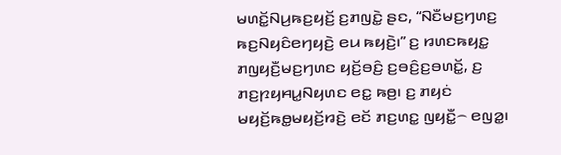ꤗꤛꤢꤩ꤭ꤡꤣ꤬ꤒꤢ꤬ꤟꤢꤩ꤬ ꤢ꤬ꤊꤜꤢꤧ꤭ ꤔꤢ, “ꤡꤢꤪꤗꤢ꤬ꤚꤛꤢ꤬ ꤒꤢ꤬ꤡꤟꤢꤨꤕꤚꤟꤢꤧ꤬ ꤕꤣ ꤒꤟꤢꤧ꤬꤯” ꤢ꤬ ꤙꤛꤢꤒꤟꤢ꤭ ꤊꤜꤟꤢꤪ꤬ꤗꤢ꤬ꤚꤛꤢ ꤟꤢꤩ꤬ꤋꤢꤨ꤬ ꤢ꤬ꤋꤢꤨ꤬ꤢ꤬ꤋꤛꤢꤩ꤭, ꤢ꤬ ꤊꤢ꤬ꤐꤟꤌꤣ꤭ꤡꤟꤛꤢ ꤕꤢ꤭ ꤒꤥ꤬꤯ ꤢ꤬ ꤊꤟꤢꤦ ꤗꤟꤢꤩ꤬ꤒꤥ꤭ꤗꤟꤢꤩ꤬ꤙꤢꤧ꤬ ꤕꤢꤩ ꤊꤢ꤬ꤛꤢ꤭ ꤜꤟꤢꤪ꤭꤮ ꤕꤜꤤ꤭꤯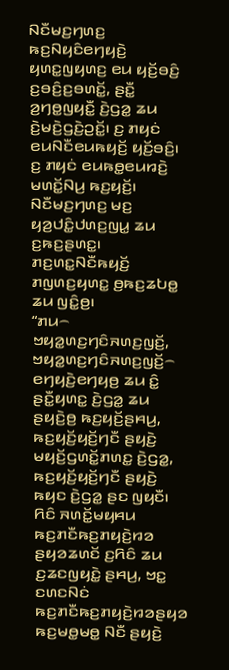ꤡꤢꤪꤗꤢ꤬ꤚꤛꤢ꤬ ꤒꤢ꤬ꤡꤟꤢꤨꤕꤚꤟꤢꤧ꤬ ꤟꤛꤢ꤭ꤜꤟꤛꤢ꤬ ꤕꤣ ꤟꤢꤩ꤬ꤋꤢꤨ꤬ ꤢ꤬ꤋꤢꤨ꤬ꤢ꤬ꤋꤛꤢꤩ꤭, ꤔꤢꤪ꤭ ꤤ꤬ꤚꤥ꤭ꤜꤟꤢꤪ꤭ ꤢꤧ꤬ꤞꤤ꤭ ꤘꤣ ꤢꤧ꤬ꤗꤢꤧ꤬ꤞꤢꤧ꤬ꤑꤢꤩ꤭꤯ ꤢ꤬ ꤊꤟꤢꤦ ꤕꤣꤡꤢꤪꤕꤣꤒꤟꤢꤩ꤬ ꤟꤢꤩ꤬ꤋꤢꤨ꤬꤯ ꤢ꤬ ꤊꤟꤢꤦ ꤕꤣꤒꤥ꤭ꤕꤣꤙꤢꤧ꤬ ꤗꤛꤢꤩ꤭ꤡꤣ꤬ ꤒꤢ꤬ꤟꤢꤩ꤬꤯
ꤡꤢꤪꤗꤢ꤬ꤚꤛꤢ꤬ ꤗꤢ꤬ ꤟꤤ꤬ꤓꤢꤨ꤭ꤓꤛꤢ꤬ꤜꤣ꤭ ꤘꤣ ꤢ꤬ꤒꤢ꤬ꤔꤛꤢ꤭꤯ ꤊꤢ꤬ꤛꤢ꤭ꤡꤢꤪꤒꤟꤢꤩ꤬ ꤊꤜꤛꤢ꤬ꤟꤛꤢ꤭ ꤥ꤬ꤒꤢ꤬ꤘꤝꤥ꤭ ꤘꤣ ꤜꤢꤨ꤭ꤥ꤬꤯
“ꤊꤣ꤮ ꤠꤟꤤ꤭ꤛꤢ꤬ꤚꤢꤨꤏꤛꤢ꤬ꤜꤢꤩ꤬, ꤠꤟꤤ꤭ꤛꤢ꤬ꤚꤢꤨꤏꤛꤢ꤬ꤜꤢꤩ꤬꤮ ꤕꤚꤟꤢꤧ꤬ꤕꤚꤟꤥ꤬ ꤘꤣ ꤢꤨ꤭ ꤔꤢꤪ꤭ꤟꤛꤢ꤭ ꤢꤧ꤬ꤞꤤ꤭ ꤘꤣ ꤔꤟꤢꤧ꤬ꤥ꤬ ꤒꤢ꤬ꤟꤢꤩ꤬ꤔꤌꤣ꤬, ꤒꤢ꤬ꤟꤢꤩ꤬ꤟꤢꤩ꤬ꤚꤢꤪ ꤔꤟꤢꤧ꤬ ꤗꤟꤢꤩ꤬ꤞꤛꤢꤩ꤭ꤊꤛꤢ꤭ ꤢꤧ꤬ꤞꤤ꤭, ꤒꤢ꤬ꤟꤢꤩ꤬ꤟꤢꤩ꤬ꤚꤢꤪ ꤔꤟꤢꤧ꤬ ꤒꤟꤢ ꤢꤧ꤬ꤞꤤ꤭ ꤔꤢ ꤜꤟꤢꤪ꤯ ꤖꤢꤨ ꤏꤛꤢꤩ꤭ꤗꤟꤌꤣ ꤒꤢ꤬ꤊꤢꤪꤒꤢ꤬ꤊꤟꤢꤧ꤬ꤙꤤ ꤔꤟꤤꤘꤛꤢꤩ ꤢ꤬ꤖꤢꤨ ꤘꤣ ꤢ꤬ꤘꤢꤜꤟꤢꤧ꤭ ꤔꤌꤣ꤬, ꤠꤢ꤭ ꤢꤛꤢꤡꤢꤦ ꤒꤢ꤬ꤊꤢꤪꤒꤢ꤬ꤊꤟꤢꤧ꤬ꤙꤤꤔꤟꤤ ꤒꤢ꤬ꤗꤥ꤭ꤗꤥ꤭ ꤡꤢꤪ ꤔꤟꤢꤧ꤬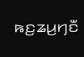ꤒꤢ꤬ꤘꤣ꤬ꤚꤢꤪ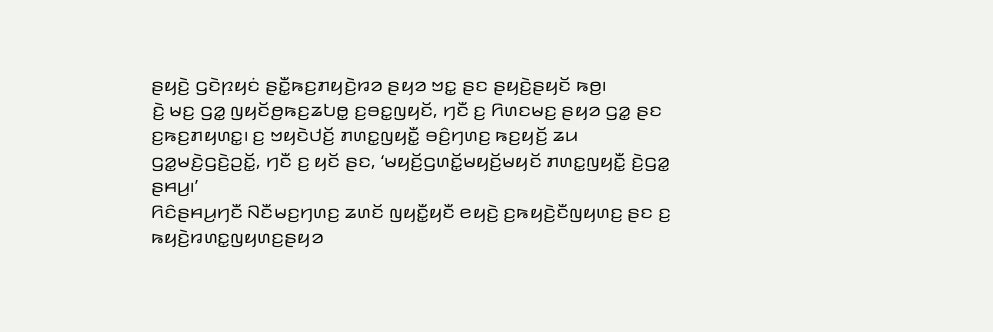ꤔꤟꤢꤧ꤬ ꤞꤢꤧꤐꤟꤢꤦ ꤔꤢꤪ꤭ꤒꤢ꤬ꤊꤟꤢꤧ꤬ꤙꤤ ꤔꤟꤤ ꤠꤢ꤭ ꤔꤢ ꤔꤟꤢꤧ꤬ꤔꤟꤢꤩ ꤒꤥ꤬꤯
ꤢꤧ꤬ ꤗꤢ꤬ ꤞꤤ꤭ ꤜꤟꤢꤩꤥ꤬ꤒꤢ꤬ꤘꤝꤥ꤭ ꤢ꤬ꤋꤢ꤭ꤜꤟꤢꤩ, ꤚꤢꤪ ꤢ꤬ ꤖꤛꤢꤗꤢ꤬ ꤔꤟꤤ ꤞꤤ꤭ ꤔꤢ ꤢ꤬ꤒꤢ꤬ꤊꤟꤛꤢ꤭꤯ ꤢ꤬ ꤠꤟꤢꤧꤓꤢꤩ꤬ ꤊꤛꤢ꤭ꤜꤟꤢꤪ꤭ ꤋꤢꤨ꤬ꤚꤛꤢ꤬ ꤒꤢ꤬ꤟꤢꤩ꤬ ꤘꤣ ꤞꤤ꤭ꤗꤢꤧ꤬ꤞꤢꤧ꤬ꤑꤢꤩ꤭, ꤚꤢꤪ ꤢ꤬ ꤟꤢꤩ ꤔꤢ, ‘ꤗꤟꤢꤩ꤬ꤞꤛꤢꤩ꤭ꤗꤟꤢꤩ꤬ꤗꤟꤢꤩ ꤊꤛꤢ꤭ꤜꤟꤢꤪ꤭ ꤢꤧ꤬ꤞꤤ꤭ ꤔꤌꤣ꤬꤯’
ꤖꤢꤨꤔꤌꤣ꤬ꤚꤢꤪ ꤡꤢꤪꤗꤢ꤬ꤚꤛꤢ꤬ ꤘꤛꤢꤩ ꤜꤟꤢꤪ꤭ꤟꤢꤪ ꤕꤟꤢꤧ꤬ ꤢ꤬ꤒꤟꤢꤧ꤬ꤢꤪꤜꤟꤛꤢ꤬ ꤔꤢ ꤢ꤬ ꤒꤟꤢꤧ꤬ꤙꤛꤢ꤭ꤜꤟꤛꤢ꤬ꤔꤟꤤ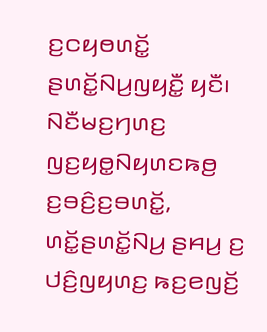ꤢ꤬ꤍꤟꤥꤛꤢꤩ꤭ ꤔꤛꤢꤩ꤭ꤡꤣ꤬ꤜꤟꤢꤪ꤭ ꤟꤢꤪ꤯ ꤡꤢꤪꤗꤢ꤬ꤚꤛꤢ꤬ ꤜꤢ꤬ꤟꤥ꤭ꤡꤟꤛꤢꤒꤥ꤬ ꤢ꤬ꤋꤢꤨ꤬ꤢ꤬ꤋꤛꤢꤩ꤭, ꤛꤢꤩ꤭ꤔꤛꤢꤩ꤭ꤡꤣ꤬ ꤔꤌꤣ꤬ ꤢ꤬ ꤓꤢꤨ꤬ꤜꤟꤛꤢ꤬ ꤒꤢ꤬ꤕꤜꤢꤩ꤬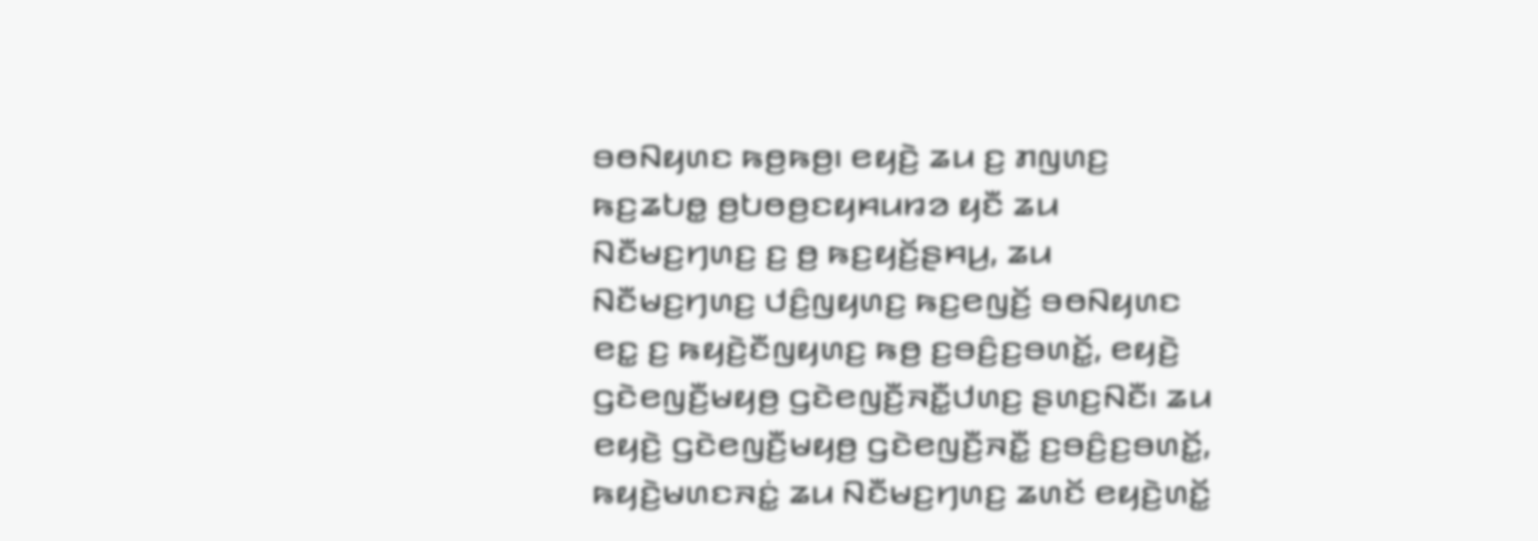ꤋꤥꤡꤟꤛꤢ ꤒꤥ꤬ꤒꤥ꤬꤯ ꤕꤟꤢꤧ꤬ ꤘꤣ ꤢ꤬ ꤊꤜꤛꤢ꤬ ꤒꤢ꤬ꤘꤝꤥ꤭ ꤥ꤬ꤝꤥꤥ꤬ꤢꤟꤌꤣꤙꤤ ꤟꤢꤪ ꤘꤣ ꤡꤢꤪꤗꤢ꤬ꤚꤛꤢ꤬ ꤢ꤬ ꤥ꤬ ꤒꤢ꤬ꤟꤢꤩ꤬ꤔꤌꤣ꤬, ꤘꤣ ꤡꤢꤪꤗꤢ꤬ꤚꤛꤢ꤬ ꤓꤢꤨ꤬ꤜꤟꤛꤢ꤬ ꤒꤢ꤬ꤕꤜꤢꤩ꤬ ꤋꤥꤡꤟꤛꤢ ꤕꤢ꤭ ꤢ꤬ ꤒꤟꤢꤧ꤬ꤢꤪꤜꤟꤛꤢ꤬ ꤒꤥ꤬ ꤢ꤬ꤋꤢꤨ꤬ꤢ꤬ꤋꤛꤢꤩ꤭, ꤕꤟꤢꤧ꤬ ꤞꤢꤧꤕꤜꤢꤪ꤬ꤗꤟꤥ꤬ ꤞꤢꤧꤕꤜꤢꤪ꤬ꤏꤢꤪ꤭ꤓꤛꤢ꤬ ꤔꤛꤢ꤬ꤡꤢꤪ꤯ ꤘꤣ ꤕꤟꤢꤧ꤬ ꤞꤢꤧꤕꤜꤢꤪ꤬ꤗꤟꤥ꤬ ꤞꤢꤧꤕꤜꤢꤪ꤬ꤏꤢꤪ꤭ ꤢ꤬ꤋꤢꤨ꤬ꤢ꤬ꤋꤛꤢꤩ꤭, ꤒꤟꤢꤧ꤬ꤗꤛꤢꤏꤢꤦ꤭ ꤘꤣ ꤡꤢꤪꤗꤢ꤬ꤚꤛꤢ꤬ ꤘꤛꤢꤩ ꤕꤟꤢꤧ꤬ꤛꤢꤩ꤭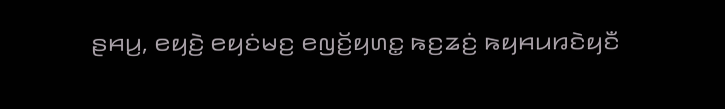ꤔꤌꤣ꤬, ꤕꤟꤢꤧ꤬ ꤕꤟꤢꤦꤗꤢ꤬ ꤕꤜꤢꤩ꤬ꤟꤛꤢ꤭ ꤒꤢ꤬ꤘꤢꤦ꤬ ꤒꤟꤌꤣꤙꤢꤧꤟꤢꤪ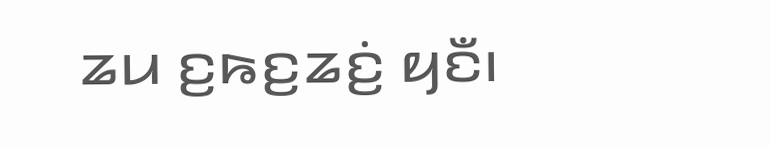ꤘꤣ ꤢ꤬ꤒꤢ꤬ꤘꤢꤦ꤬ ꤟꤢꤪ꤯